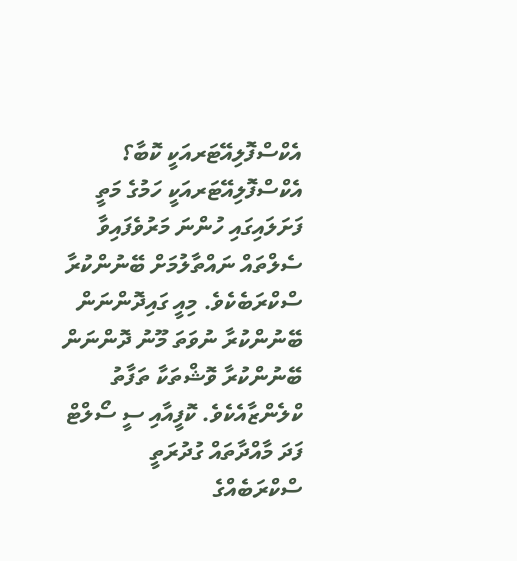އެކްސްފޮލިއޭޓަރއަކީ ކޮބާ؟
އެކްސްފޮލިއޭޓަރއަކީ ހަމުގެ މަތީ ފަށަލައިގައި ހުންނަ މަރުވެފައިވާ ސެލްތައް ނައްތާލުމަށް ބޭނުންކުރާ ސްކްރަބެކެވެ. މިއީ ގައިދޮންނަން ބޭނުންކުރާ ނުވަތަ މޫނު ދޮންނަން ބޭނުންކުރާ ވޮޝްތަކާ ތަފާތު ކްލެންޒާއެކެވެ. ކޮފީއާއި ސީ ސޯލްޓް ފަދަ މާއްދާތައް ގުދުރަތީ ސްކްރަބެއްގެ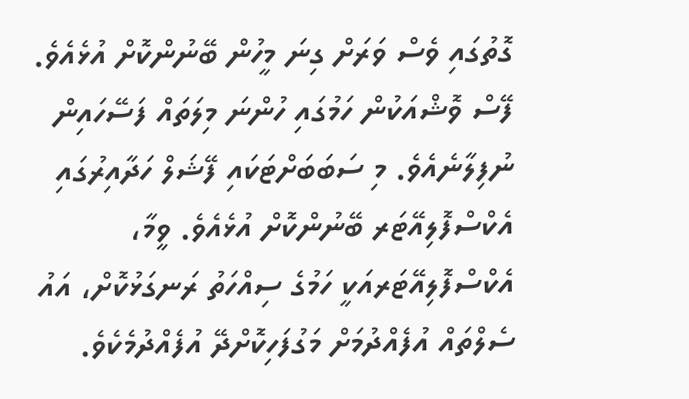ގޮތުގައި ވެސް ވަރަށް ގިނަ މީހުން ބޭނުންކޮށް އުޅެއެވެ. ފޭސް ވޮޝްއަކުން ހަމުގައި ހުންނަ މިލަތައް ފަސޭހައިން ނުފިލާނެއެވެ. މި ސަބަބަށްޓަކައި ފޭޝަލް ހަދާއިރުގައި އެކްސްފޮލިއޭޓަރ ބޭނުންކޮށް އުޅެއެވެ. ވީމާ، އެކްސްފޮލިއޭޓަރއަކީ ހަމުގެ ސިއްހަތު ރަނގަޅުކޮށް، އައު ސެލްތައް އުފެއްދުމަށް މަގުފަހިކޮށްދޭ އުފެއްދުމެކެވެ.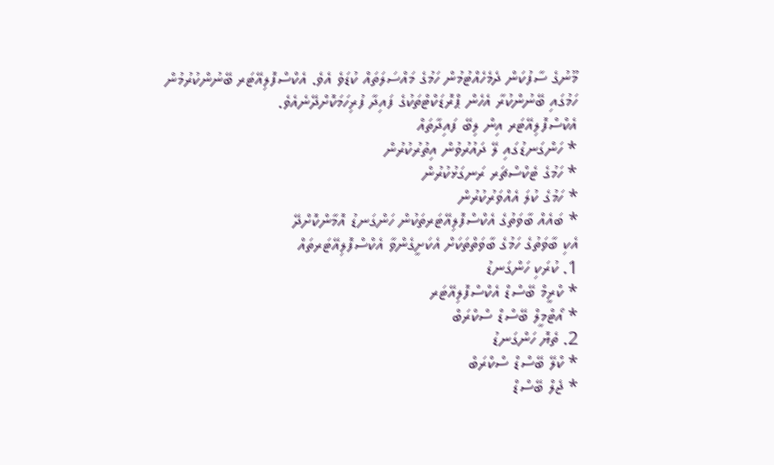މޫނުގެ ސާފުކަން ދެމެހެއްޓުމުން ހަމުގެ މައްސަލަތައް ކުޑަވެ އެވެ. އެކްސްފޮލިއޭޓަރ ބޭނުންކުރުމުން ހަމުގައި ބޭނުންކުރާ އެހެން ޕްރޮޑަކްޓްތަކުގެ ފައިދާ ފުރިހަމަކޮށްދޭނެއެވެ.
އެކްސްފޮލިއޭޓަރ އިން ލިބޭ ފައިދާތައް
* ހަންގަނޑުގައި ލޭ ދައުރުވުން އިތުރުކުރުން
* ހަމުގެ ޓެކްސްޗަރ ރަނގަޅުކުރުން
* ހަމުގެ ކުލަ އެއްވަރުކުރުން
* ބައެއް ބާވަތުގެ އެކްސްފޮލިއޭޓަރތަކުން ހަންގަނޑު އޮމާންކޮށްދޭ
އެކި ބާވަތުގެ ހަމުގެ ބާވަތްތަކަށް އެކަށީގެންވާ އެކްސްފޮލިއޭޓަރތައް
1. ކުރަކި ހަންގަނޑު
* ކްރީމް ބޭސްޑް އެކްސްފޮލިއޭޓަރ
* އޯޓްމީލް ބޭސްޑް ސްކްރަބް
2. ތެޔޮ ހަންގަނޑު
* ކްލޭ ބޭސްޑް ސްކްރަބް
* ޖެލް ބޭސްޑް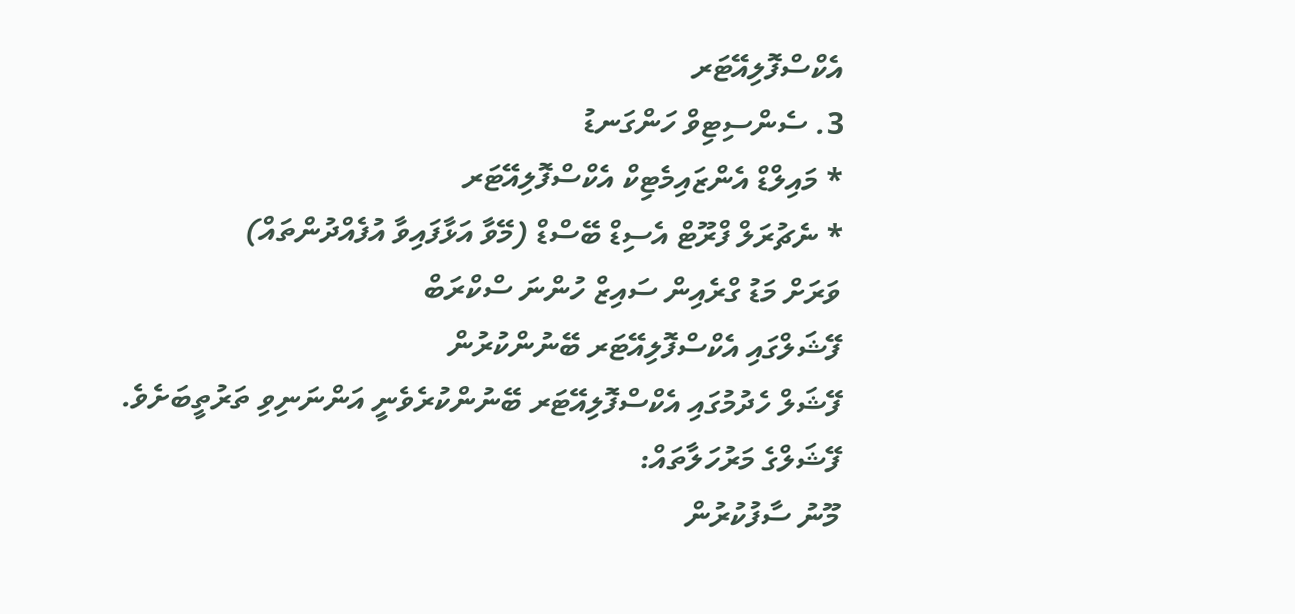އެކްސްފޮލިއޭޓަރ
3. ސެންސިޓިވް ހަންގަނޑު
* މައިލްޑް އެންޒައިމެޓިކް އެކްސްފޮލިއޭޓަރ
* ނެޗުރަލް ފްރޫޓް އެސިޑް ބޭސްޑް (މޭވާ އަޅާފައިވާ އުފެއްދުންތައް)
ވަރަށް މަޑު ގްރެއިން ސައިޒް ހުންނަ ސްކްރަބް
ފޭޝަލްގައި އެކްސްފޮލިއޭޓަރ ބޭނުންކުރުން
ފޭޝަލް ހެދުމުގައި އެކްސްފޮލިއޭޓަރ ބޭނުންކުރެވެނީ އަންނަނިވި ތަރުތީބަށެވެ.
ފޭޝަލްގެ މަރުހަލާތައް:
މޫނު ސާފުކުރުން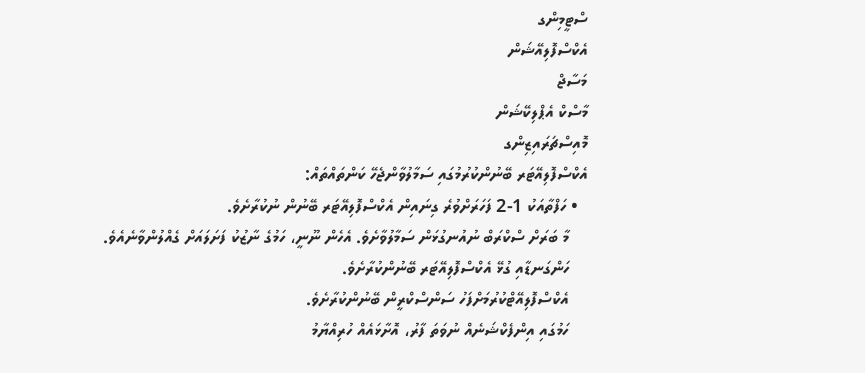ސްޓީމިންގ
އެކްސްފޮލިއޭޝަން
މަސާޖް
މާސްކް އެޕްލިކޭޝަން
މޮއިސްޗަރައިޒިންގ
އެކްސްފޮލިއޭޓަރ ބޭނުންކުރުމުގައި ސަމާލުވާންޖެހޭ ކަންތައްތައް:
  • ހަފްތާއަކު 1-2 ފަހަރަށްވުރެ ގިނައިން އެކްސްފޮލިއޭޓަރ ބޭނުން ނުކުރާށެވެ.
    މާ ބަރަށް ސްކްރަބް ނުއުނގުޅަން ސަމާލުވާށެވެ. އެހެން ނޫނީ، ހަމުގެ ނާޒުކު ފަށަލައަށް ގެއްލުންވާނެއެވެ.
    ހަންގަނޑާއި ގުޅޭ އެކްސްފޮލިއޭޓަރ ބޭނުންކުރާށެވެ.
    އެކްސްފޮލިއޭޓްކުރުމަށްފަހު ސަންސްކްރީން ބޭނުންކުރާށެވެ.
    ހަމުގައި އިންފެކްޝަނެއް ނުވަތަ ފާރު، އޮށާޅައެއް ހުރިއްޔާމު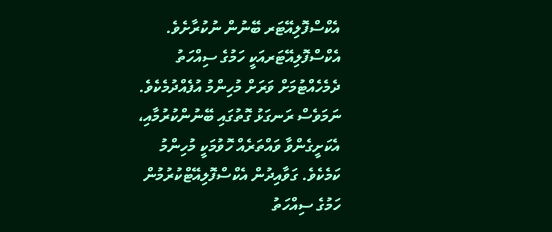އެކްސްފޮލިއޭޓަރ ބޭނުން ނުކުރާށެވެ.
އެކްސްފޮލިއޭޓަރއަކީ ހަމުގެ ސިއްހަތު ދެމެހެއްޓުމަށް ވަރަށް މުހިންމު އުފެއްދުމެކެވެ. ނަމަވެސް ރަނގަޅު ގޮތުގައި ބޭނުންކުރުމާއި، އެކަށީގެންވާ ވައްތަރެއް ހޮވުމަކީ މުހިންމު ކަމެކެވެ. ގަވާއިދުން އެކްސްފޮލިއޭޓްކުރުމުން ހަމުގެ ސިއްހަތު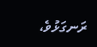ރަނގަޅުވެ،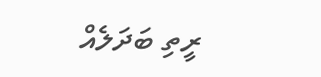ރީތި ބަދަލެއް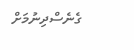ގެނެސްދިނުމަށް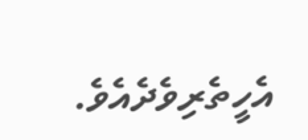އެހީތެރިވެދެއެވެ.